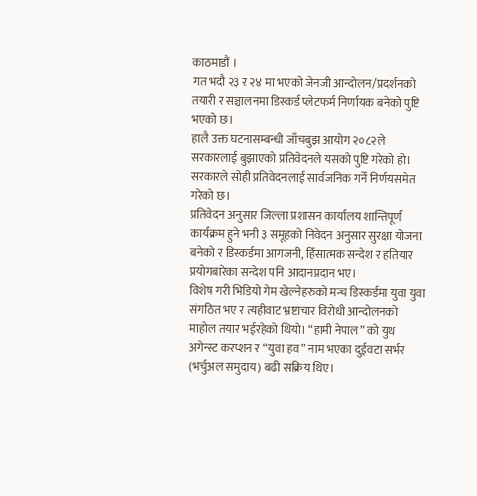काठमाडौं ।
गत भदौ २३ र २४ मा भएको जेनजी आन्दोलन/प्रदर्शनको तयारी र सञ्चालनमा डिस्कर्ड प्लेटफर्म निर्णायक बनेको पुष्टि भएको छ।
हालै उक्त घटनासम्बन्धी जाँचबुझ आयोग २०८२ले सरकारलाई बुझाएको प्रतिवेदनले यसको पुष्टि गरेको हो। सरकारले सोही प्रतिवेदनलाई सार्वजनिक गर्ने निर्णयसमेत गरेको छ।
प्रतिवेदन अनुसार जिल्ला प्रशासन कार्यालय शान्तिपूर्ण कार्यक्रम हुने भनी ३ समूहको निवेदन अनुसार सुरक्षा योजना बनेको र डिस्कर्डमा आगजनी, हिँसात्मक सन्देश र हतियार प्रयोगबारेका सन्देश पनि आदानप्रदान भए।
विशेष गरी भिडियो गेम खेल्नेहरुको मन्च डिस्कर्डमा युवा युवा संगठित भए र त्यहीवाट भ्रष्टाचार विरोधी आन्दोलनको माहोल तयार भईरहेको थियो। “हामी नेपाल” को युथ अगेन्स्ट करप्शन र “युवा हव” नाम भएका दुईवटा सर्भर (भर्चुअल समुदाय) बढी सक्रिय थिए।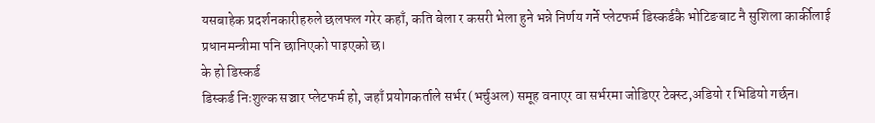यसबाहेक प्रदर्शनकारीहरुले छलफल गरेर कहाँ, कति बेला र कसरी भेला हुने भन्ने निर्णय गर्ने प्लेटफर्म डिस्कर्डकै भोटिङबाट नै सुशिला कार्कीलाई प्रधानमन्त्रीमा पनि छानिएको पाइएको छ।
के हो डिस्कर्ड
डिस्कर्ड निःशुल्क सञ्चार प्लेटफर्म हो, जहाँ प्रयोगकर्ताले सर्भर (भर्चुअल) समूह वनाएर वा सर्भरमा जोडिएर टेक्स्ट,अडियो र भिडियो गर्छन।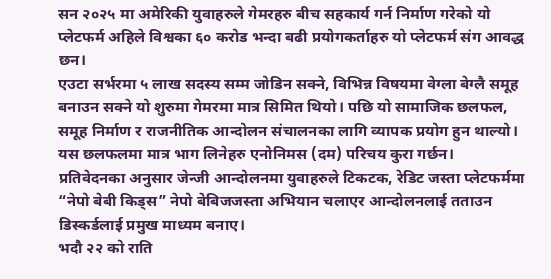सन २०२५ मा अमेरिकी युवाहरुले गेमरहरु बीच सहकार्य गर्न निर्माण गरेको यो प्लेटफर्म अहिले विश्वका ६० करोड भन्दा बढी प्रयोगकर्ताहरु यो प्लेटफर्म संग आवद्ध छन।
एउटा सर्भरमा ५ लाख सदस्य सम्म जोडिन सक्ने, विभिन्न विषयमा वेग्ला बेग्लै समूह बनाउन सक्ने यो शुरुमा गेमरमा मात्र सिमित थियो। पछि यो सामाजिक छलफल, समूह निर्माण र राजनीतिक आन्दोलन संचालनका लागि व्यापक प्रयोग हुन थाल्यो। यस छलफलमा मात्र भाग लिनेहरु एनोनिमस (दम) परिचय कुरा गर्छन।
प्रतिवेदनका अनुसार जेन्जी आन्दोलनमा युवाहरुले टिकटक, रेडिट जस्ता प्लेटफर्ममा “नेपो बेबी किड्स” नेपो बेबिजजस्ता अभियान चलाएर आन्दोलनलाई तताउन डिस्कर्डलाई प्रमुख माध्यम बनाए।
भदौ २२ को राति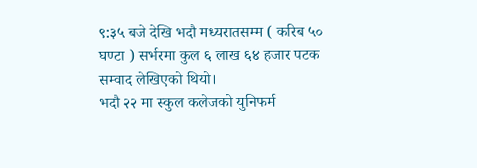९:३५ बजे देखि भदौ मध्यरातसम्म ( करिब ५० घण्टा ) सर्भरमा कुल ६ लाख ६४ हजार पटक सम्वाद लेखिएको थियो।
भदौ २२ मा स्कुल कलेजको युनिफर्म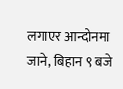लगाएर आन्दोनमा जाने, बिहान ९ बजे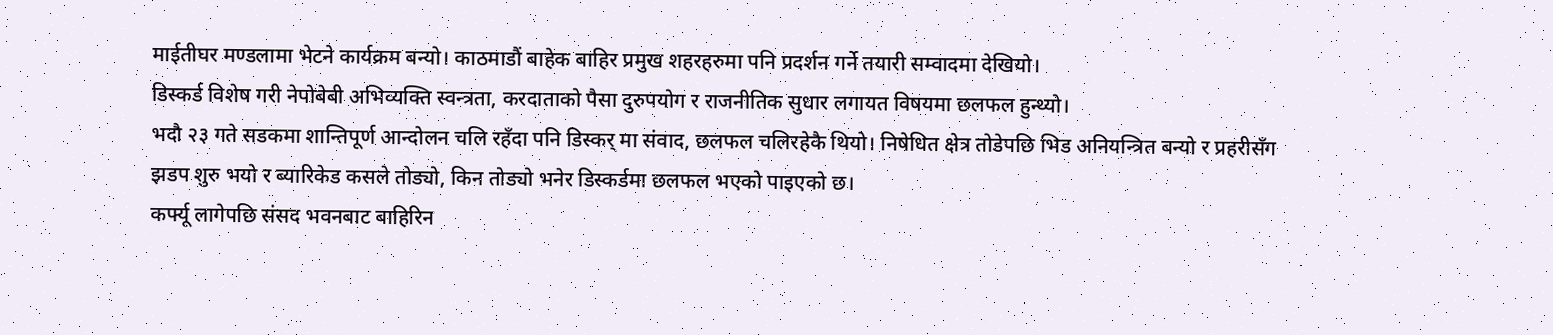माईतीघर मण्डलामा भेटने कार्यक्रम बन्यो। काठमाडौं बाहेक बाहिर प्रमुख शहरहरुमा पनि प्रदर्शन गर्ने तयारी सम्वादमा देखियो।
डिस्कर्ड विशेष गरी नेपोबेबी अभिव्यक्ति स्वन्त्रता, करदाताको पैसा दुरुपयोग र राजनीतिक सुधार लगायत विषयमा छलफल हुन्थ्यो।
भदौ २३ गते सडकमा शान्तिपूर्ण आन्दोलन चलि रहँदा पनि डिस्कर् मा संवाद, छलफल चलिरहेकै थियो। निषेधित क्षेत्र तोडेपछि भिड अनियन्त्रित बन्यो र प्रहरीसँग झडप शुरु भयो र ब्यारिकेड कसले तोड्यो, किन तोड्यो भनेर डिस्कर्डमा छलफल भएको पाइएको छ।
कर्फ्यू लागेपछि संसद भवनबाट बाहिरिन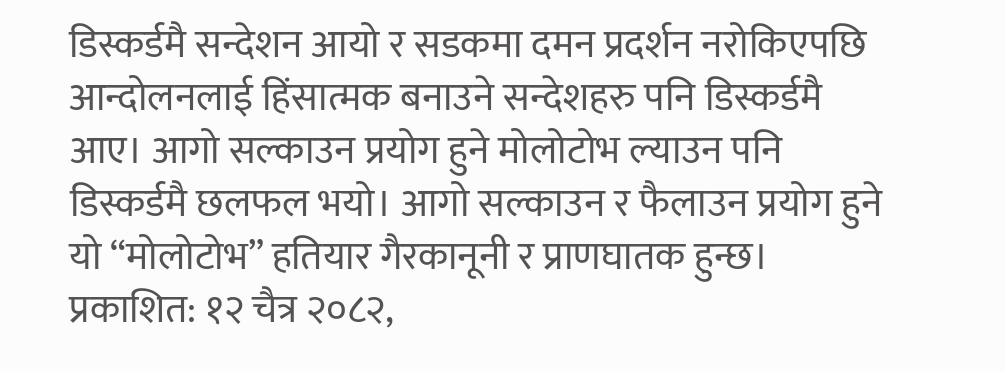डिस्कर्डमै सन्देशन आयो र सडकमा दमन प्रदर्शन नरोकिएपछि आन्दोलनलाई हिंसात्मक बनाउने सन्देशहरु पनि डिस्कर्डमै आए। आगो सल्काउन प्रयोग हुने मोलोटोभ ल्याउन पनि डिस्कर्डमै छलफल भयो। आगो सल्काउन र फैलाउन प्रयोग हुने यो “मोलोटोभ” हतियार गैरकानूनी र प्राणघातक हुन्छ।
प्रकाशित: १२ चैत्र २०८२,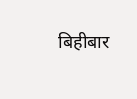बिहीबार